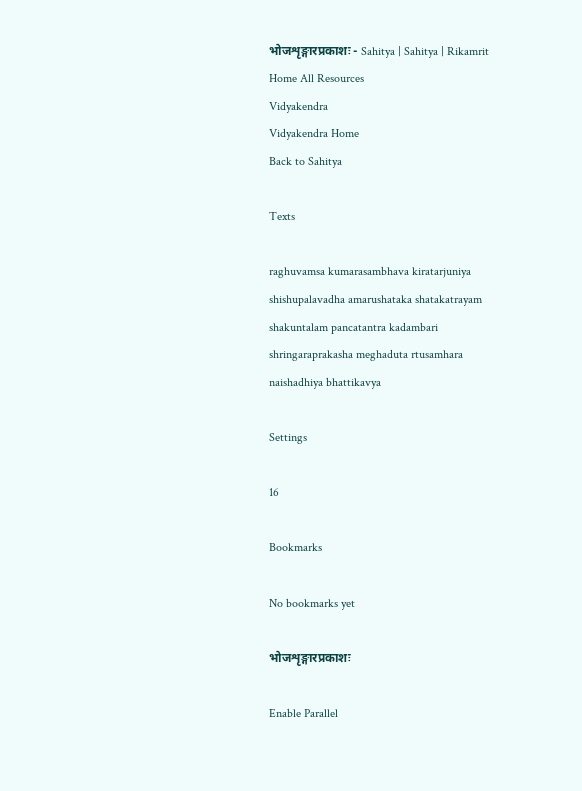भोजशृङ्गारप्रकाशः - Sahitya | Sahitya | Rikamrit
Home All Resources
Vidyakendra
Vidyakendra Home
Back to Sahitya

Texts

raghuvamsa kumarasambhava kiratarjuniya shishupalavadha amarushataka shatakatrayam shakuntalam pancatantra kadambari shringaraprakasha meghaduta rtusamhara naishadhiya bhattikavya

Settings

16

Bookmarks

No bookmarks yet

भोजशृङ्गारप्रकाशः

Enable Parallel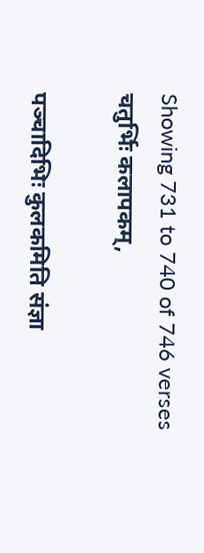Showing 731 to 740 of 746 verses
चतुर्भिः कलापकम्,

पञ्चादिभिः कुलकमिति संज्ञा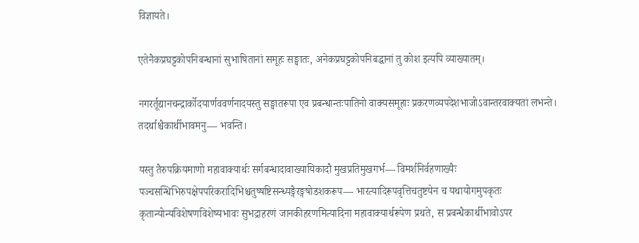विज्ञायते।

एतेनैकप्रघट्टकोपनिबन्धानां सुभाषितानां समूहः सङ्घातः, अनेकप्रघट्टकोपनिबद्धानां तु कोश इत्यपि व्याख्यातम्।

नगरर्तूद्यानचन्द्रार्कोदयार्णववर्णनादयस्तु सङ्घातरूपा एव प्रबन्धान्तःपातिनो वाक्यसमूहाः प्रकरणव्यपदेशभाजोऽवान्तरवाक्यतां लभन्ते। तदर्थाश्चैकार्थीभावमनु— भवन्ति।

यस्तु तैरुपक्रियमाणो महावाक्यार्थः सर्गबन्धादावाख्यायिकादौ मुखप्रतिमुखगर्भ— विमर्शनिर्वहणाख्यैः पञ्चसन्धिभिरुपक्षेपपरिकरादिभिश्चतुष्षष्टिसन्ध्यङ्गैरङ्गषोडशकरूप— भारत्यादिरूपवृत्तिचतुष्टयेन च यथायोगमुपकृतः कृतान्योन्यविशेषणविशेष्यभावः सुभद्राहरणं जानकीहरणमित्यादिना महावाक्यार्थरूपेण प्रथते, स प्रबन्धैकार्थीभावोऽपर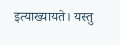इत्याख्यायते। यस्तु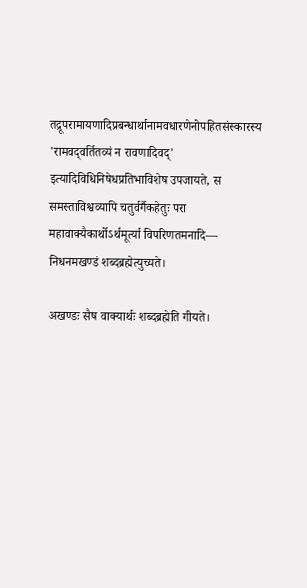तद्रूपरामायणादिप्रबन्धार्थानामवधारणेनोपहितसंस्कारस्य 'रामवद्‍वर्तितव्यं न रावणादिवद्' इत्यादिविधिनिषेधप्रतिभाविशेष उपजायते, स समस्ताविश्वव्यापि चतुर्वर्गैकहेतुः परा महावाक्यैकार्थोऽर्थमूर्त्या विपरिणतमनादि— निधनमखण्डं शब्दब्रह्मेत्युच्यते।

अखण्डः सैष वाक्यार्थः शब्दब्रह्मेति गीयते।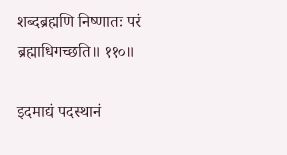शब्दब्रह्मणि निष्णातः परं ब्रह्माधिगच्छति॥ ११०॥

इदमाद्यं पदस्थानं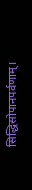सिद्धिसोपानपर्वणाम्।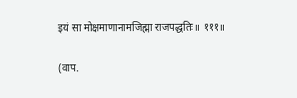इयं सा मोक्षमाणानामजिह्मा राजपद्धतिः॥ १११॥

(वाप.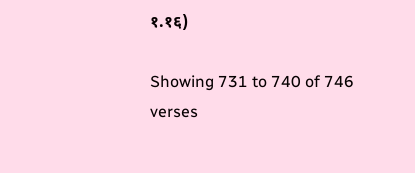१.१६)

Showing 731 to 740 of 746 verses